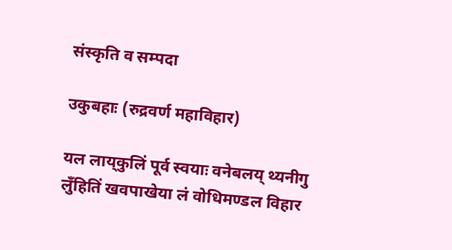संस्कृति व सम्पदा

उकुबहाः (रुद्रवर्ण महाविहार)

यल लाय्‌कुलिं पूर्व स्वयाः वनेबलय्‌ थ्यनीगु लुँहितिं खवपाखेया लं वोधिमण्डल विहार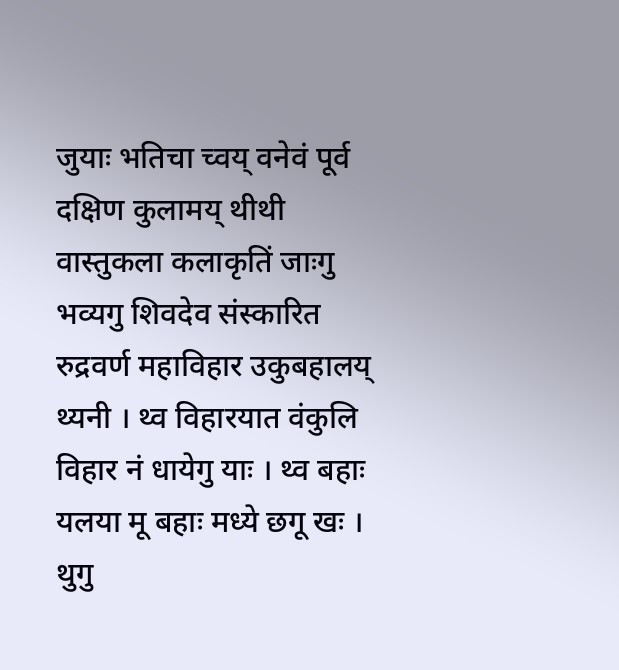जुयाः भतिचा च्वय्‌ वनेवं पूर्व दक्षिण कुलामय्‌ थीथी वास्तुकला कलाकृतिं जाःगु भव्यगु शिवदेव संस्कारित रुद्रवर्ण महाविहार उकुबहालय्‌ थ्यनी । थ्व विहारयात वंकुलि विहार नं धायेगु याः । थ्व बहाः यलया मू बहाः मध्ये छगू खः । थुगु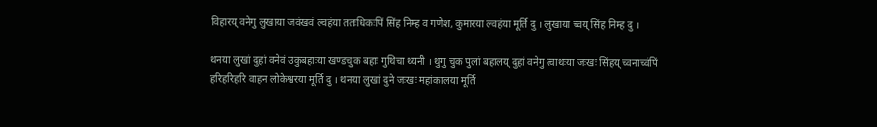विहारय्‌ वनेगु लुखाया जवंखवं ल्वहंया ततःधिकःपिं सिंह निम्ह व गणेश, कुमारया ल्वहंया मूर्ति दु । लुखाया च्वय्‌ सिंह निम्ह दु ।

थनया लुखां दुहां वनेवं उकुबहाःया खण्डचुक बहाः गुथिचा थ्यनी । थुगु चुक पुलां बहालय्‌ दुहां वनेगु त्वाथःया जःखः सिंहय्‌ च्वनाच्वंपिं हरिहरिहरि वाहन लोकेश्वरया मूर्ति दु । थनया लुखां दुने जःखः महांकालया मूर्ति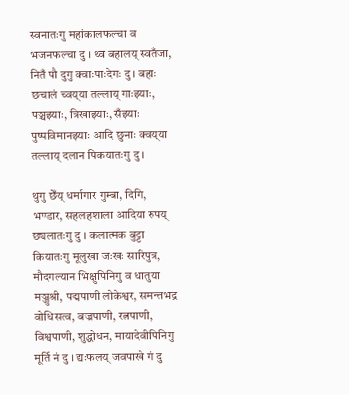स्वनातःगु महांकालफल्चा व भजनफल्चा दु । थ्व बहालय्‌ स्वतँजा, नितँ पौ दुगु क्वाःपाःदेगः दु । बहाः छचालं च्वय्‌या तल्लाय्‌ गाःझ्याः, पञ्चझ्याः, त्रिखाझ्याः, सँझ्याः पुष्पविमानझ्याः आदि छुनाः क्वय्‌या तल्लाय्‌ दलान पिकयातःगु दु ।

थुगु छेँय्‌ धर्मागार गुम्बा, दिगि, भण्डार, सहलहशाला आदिया रुपय्‌ छ्यलातःगु दु । कलात्मक बुट्टा कियातःगु मूलुखा जःखः सारिपुत्र, मौदगल्यान भिक्षुपिनिगु व धातुया मञ्जुश्री, पद्मपाणी लोकेश्वर, समन्तभद्र वोधिसत्व, बज्रपाणी, रत्नपाणी, विश्वपाणी, शुद्धोधन, मायादेवीपिनिगु मूर्ति नं दु । द्यःफलय्‌ जवपाखे गं दु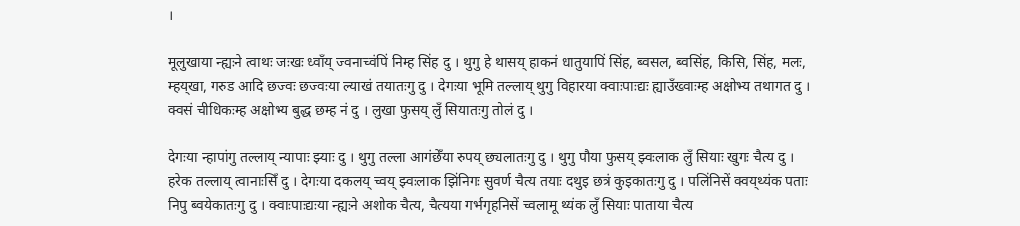।

मूलुखाया न्ह्यःने त्वाथः जःखः ध्वाँय्‌ ज्वनाच्वंपिं निम्ह सिंह दु । थुगु हे थासय्‌ हाकनं धातुयापिं सिंह, ब्वसल, ब्वसिंह, किसि, सिंह, मलः, म्हय्‌खा, गरुड आदि छज्वः छज्वःया ल्याखं तयातःगु दु । देगःया भूमि तल्लाय्‌ थुगु विहारया क्वाःपाःद्यः ह्याउँख्वाःम्ह अक्षोभ्य तथागत दु । क्वसं चीधिकःम्ह अक्षोभ्य बुद्ध छम्ह नं दु । लुखा फुसय्‌ लुँ सियातःगु तोलं दु ।

देगःया न्हापांगु तल्लाय्‌ न्यापाः झ्याः दु । थुगु तल्ला आगंछेँया रुपय्‌ छ्यलातःगु दु । थुगु पौया फुसय्‌ झ्वःलाक लुँ सियाः खुगः चैत्य दु । हरेक तल्लाय्‌ त्वानाःसिँ दु । देगःया दकलय्‌ च्वय्‌ झ्वःलाक झिंनिगः सुवर्ण चैत्य तयाः दथुइ छत्रं कुइकातःगु दु । पलिंनिसें क्वय्‌थ्यंक पताः निपु ब्वयेकातःगु दु । क्वाःपाःद्यःया न्ह्यःने अशोक चैत्य, चैत्यया गर्भगृहनिसें च्वलामू थ्यंक लुँ सियाः पाताया चैत्य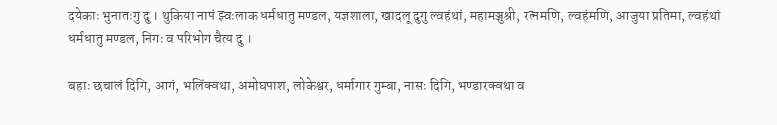दयेकाः भुनातःगु दु । थुकिया नापं झ्वःलाक धर्मधातु मण्डल, यज्ञशाला, खादलू दुगु ल्वहंथां, महामञ्जुश्री, रत्नमणि, ल्वहंमणि, आजुया प्रतिमा, ल्वहंथां धर्मधातु मण्डल, निगः व परिभोग चैत्य दु ।

बहाः छचालं दिगि, आगं, भलिंक्वथा, अमोघपाश, लोकेश्वर, धर्मागार गुम्बा, नासः दिगि, भण्डारक्वथा व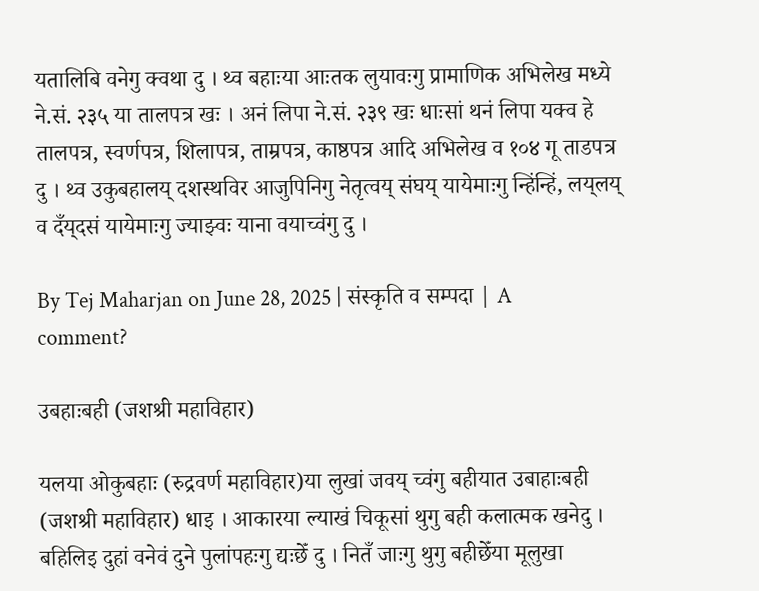यतालिबि वनेगु क्वथा दु । थ्व बहाःया आःतक लुयावःगु प्रामाणिक अभिलेख मध्ये ने.सं. २३५ या तालपत्र खः । अनं लिपा ने.सं. २३९ खः धाःसां थनं लिपा यक्व हे तालपत्र, स्वर्णपत्र, शिलापत्र, ताम्रपत्र, काष्ठपत्र आदि अभिलेख व १०४ गू ताडपत्र दु । थ्व उकुबहालय्‌ दशस्थविर आजुपिनिगु नेतृत्वय्‌ संघय्‌ यायेमाःगु न्हिंन्हिं, लय्‌लय्‌ व दँय्‌दसं यायेमाःगु ज्याझ्वः याना वयाच्वंगु दु ।

By Tej Maharjan on June 28, 2025 | संस्कृति व सम्पदा | A comment?

उबहाःबही (जशश्री महाविहार)

यलया ओकुबहाः (रुद्रवर्ण महाविहार)या लुखां जवय्‌ च्वंगु बहीयात उबाहाःबही (जशश्री महाविहार) धाइ । आकारया ल्याखं चिकूसां थुगु बही कलात्मक खनेदु । बहिलिइ दुहां वनेवं दुने पुलांपहःगु द्यःछेँ दु । नितँ जाःगु थुगु बहीछेँया मूलुखा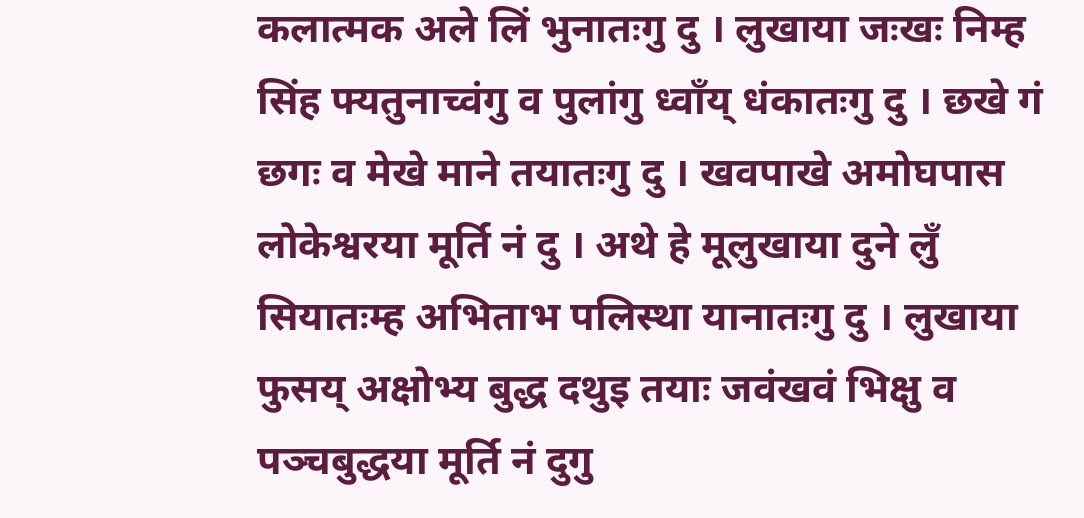कलात्मक अले लिं भुनातःगु दु । लुखाया जःखः निम्ह सिंह फ्यतुनाच्वंगु व पुलांगु ध्वाँय्‌ धंकातःगु दु । छखे गं छगः व मेखे माने तयातःगु दु । खवपाखे अमोघपास लोकेश्वरया मूर्ति नं दु । अथे हे मूलुखाया दुने लुँ सियातःम्ह अभिताभ पलिस्था यानातःगु दु । लुखाया फुसय्‌ अक्षोभ्य बुद्ध दथुइ तयाः जवंखवं भिक्षु व पञ्चबुद्धया मूर्ति नं दुगु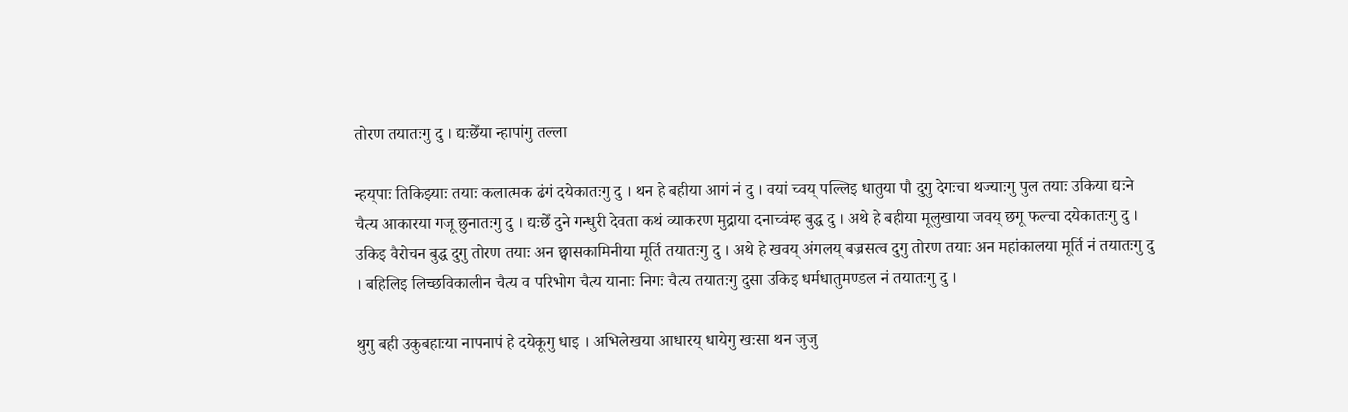तोरण तयातःगु दु । द्यःछेँया न्हापांगु तल्ला

न्हय्‌पाः तिकिझ्याः तयाः कलात्मक ढंगं दयेकातःगु दु । थन हे बहीया आगं नं दु । वयां च्वय्‌ पल्लिइ धातुया पौ दुगु देगःचा थज्याःगु पुल तयाः उकिया द्यःने चैत्य आकारया गजू छुनातःगु दु । द्यःछेँ दुने गन्धुरी देवता कथं व्याकरण मुद्राया दनाच्वंम्ह बुद्ध दु । अथे हे बहीया मूलुखाया जवय्‌ छगू फल्चा दयेकातःगु दु । उकिइ वैरोचन बुद्ध दुगु तोरण तयाः अन छ्वासकामिनीया मूर्ति तयातःगु दु । अथे हे खवय्‌ अंगलय्‌ बज्रसत्व दुगु तोरण तयाः अन महांकालया मूर्ति नं तयातःगु दु । बहिलिइ लिच्छविकालीन चैत्य व परिभोग चैत्य यानाः निगः चैत्य तयातःगु दुसा उकिइ धर्मधातुमण्डल नं तयातःगु दु ।

थुगु बही उकुबहाःया नापनापं हे दयेकूगु धाइ । अभिलेखया आधारय्‌ धायेगु खःसा थन जुजु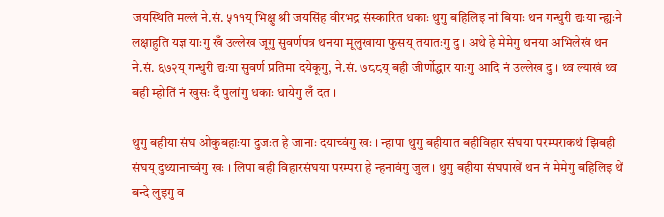जयस्थिति मल्लं ने.सं. ५११य्‌ भिक्षु श्री जयसिंह वीरभद्र संस्कारित धकाः थुगु बहिलिइ नां बियाः थन गन्धुरी द्यःया न्ह्यःने लक्षाहुति यज्ञ याःगु खँ उल्लेख जूगु सुवर्णपत्र थनया मूलुखाया फुसय्‌ तयातःगु दु । अथे हे मेमेगु थनया अभिलेखं थन ने.सं. ६७२य्‌ गन्धुरी द्यःया सुवर्ण प्रतिमा दयेकूगु, ने.सं. ७८८य्‌ बही जीर्णोद्धार याःगु आदि नं उल्लेख दु । थ्व ल्याखं थ्व बही म्होतिं नं खुसः दँ पुलांगु धकाः धायेगु लँ दत ।

थुगु बहीया संघ ओकुबहाःया दुजःत हे जानाः दयाच्वंगु खः । न्हापा थुगु बहीयात बहीविहार संघया परम्पराकथं झिबही संघय्‌ दुथ्यानाच्वंगु खः । लिपा बही विहारसंघया परम्परा हे न्हनावंगु जुल । थुगु बहीया संघपाखें थन नं मेमेगु बहिलिइ थें बन्दे लुइगु व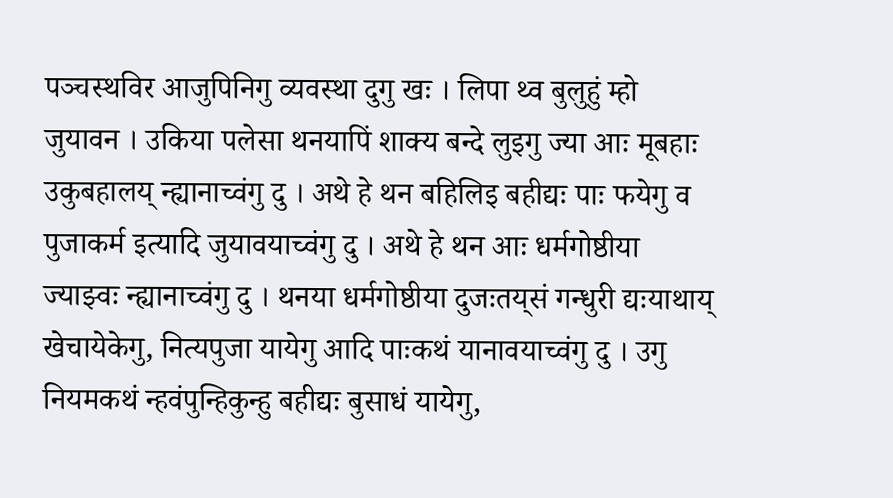पञ्चस्थविर आजुपिनिगु व्यवस्था दुगु खः । लिपा थ्व बुलुहुं म्हो जुयावन । उकिया पलेसा थनयापिं शाक्य बन्दे लुइगु ज्या आः मूबहाः उकुबहालय्‌ न्ह्यानाच्वंगु दु । अथे हे थन बहिलिइ बहीद्यः पाः फयेगु व पुजाकर्म इत्यादि जुयावयाच्वंगु दु । अथे हे थन आः धर्मगोष्ठीया ज्याझ्वः न्ह्यानाच्वंगु दु । थनया धर्मगोष्ठीया दुजःतय्‌सं गन्धुरी द्यःयाथाय्‌ खेचायेकेगु, नित्यपुजा यायेगु आदि पाःकथं यानावयाच्वंगु दु । उगु नियमकथं न्हवंपुन्हिकुन्हु बहीद्यः बुसाधं यायेगु,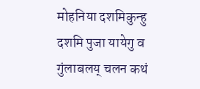मोहनिया दशमिकुन्हु दशमि पुजा यायेगु व गुंलाबलय्‌ चलन कथं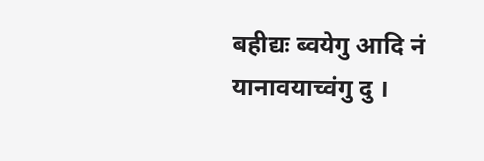बहीद्यः ब्वयेगु आदि नं यानावयाच्वंगु दु ।